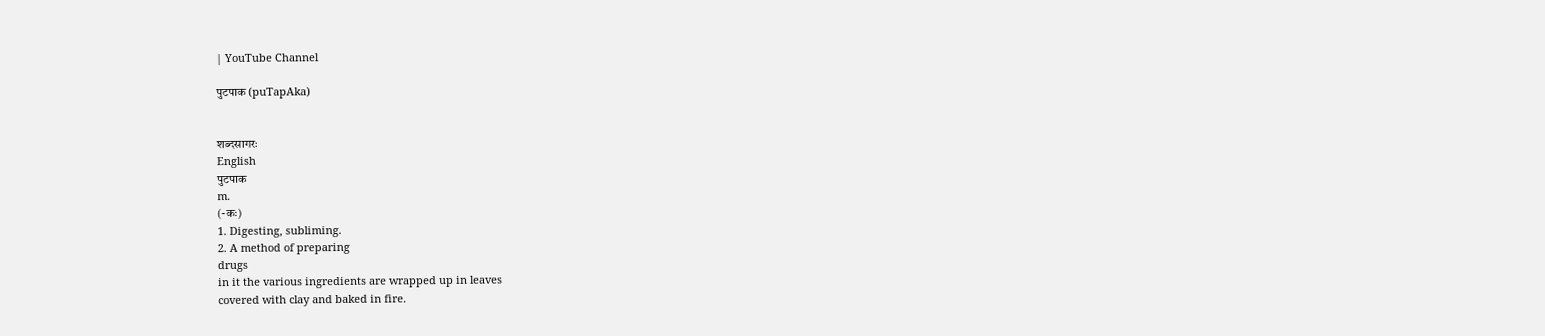| YouTube Channel

पुटपाक (puTapAka)


शब्दसागरः
English
पुटपाक
m.
(-कः)
1. Digesting, subliming.
2. A method of preparing
drugs
in it the various ingredients are wrapped up in leaves
covered with clay and baked in fire.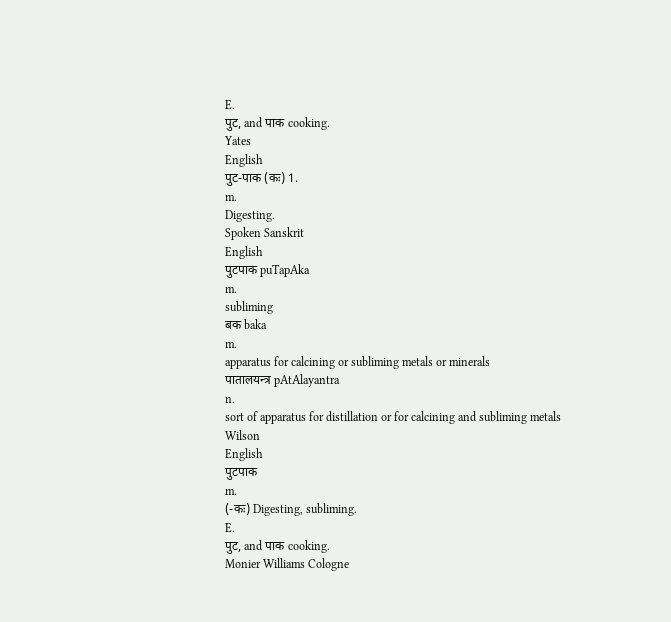E.
पुट, and पाक cooking.
Yates
English
पुट-पाक (कः) 1.
m.
Digesting.
Spoken Sanskrit
English
पुटपाक puTapAka
m.
subliming
बक baka
m.
apparatus for calcining or subliming metals or minerals
पातालयन्त्र pAtAlayantra
n.
sort of apparatus for distillation or for calcining and subliming metals
Wilson
English
पुटपाक
m.
(-कः) Digesting, subliming.
E.
पुट, and पाक cooking.
Monier Williams Cologne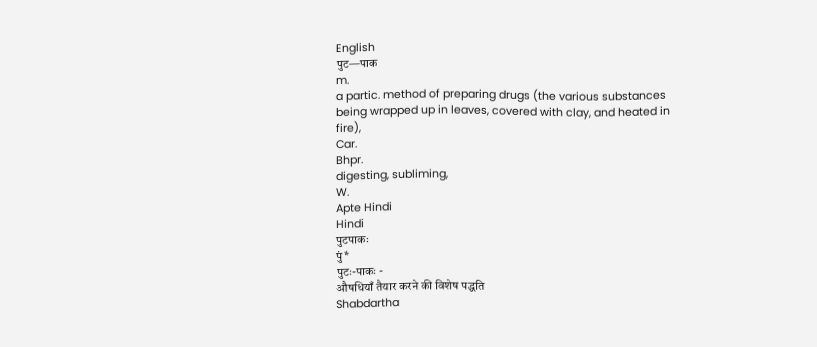English
पुट—पाक
m.
a partic. method of preparing drugs (the various substances being wrapped up in leaves, covered with clay, and heated in fire),
Car.
Bhpr.
digesting, subliming,
W.
Apte Hindi
Hindi
पुटपाकः
पुं*
पुटः-पाकः -
औषधियाँ तैयार करने की विशेष पद्धति
Shabdartha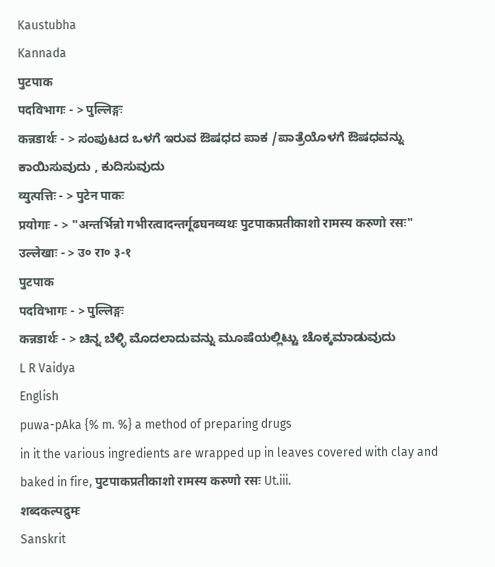Kaustubha
Kannada
पुटपाक
पदविभागः - > पुल्लिङ्गः
कन्नडार्थः - > ಸಂಪುಟದ ಒಳಗೆ ಇರುವ ಔಷಧದ ಪಾಕ /ಪಾತ್ರೆಯೊಳಗೆ ಔಷಧವನ್ನು ಕಾಯಿಸುವುದು , ಕುದಿಸುವುದು
व्युत्पत्तिः - > पुटेन पाकः
प्रयोगाः - > "अन्तर्भिन्नो गभीरत्वादन्तर्गूढघनव्यथः पुटपाकप्रतीकाशो रामस्य करुणो रसः"
उल्लेखाः - > उ० रा० ३-१
पुटपाक
पदविभागः - > पुल्लिङ्गः
कन्नडार्थः - > ಚಿನ್ನ ಬೆಳ್ಳಿ ಮೊದಲಾದುವನ್ನು ಮೂಷೆಯಲ್ಲಿಟ್ಟು ಚೊಕ್ಕಮಾಡುವುದು
L R Vaidya
English
puwa-pAka {% m. %} a method of preparing drugs
in it the various ingredients are wrapped up in leaves covered with clay and baked in fire, पुटपाकप्रतीकाशो रामस्य करुणो रसः Ut.iii.
शब्दकल्पद्रुमः
Sanskrit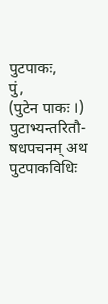पुटपाकः,
पुं,
(पुटेन पाकः ।) पुटाभ्यन्तरितौ-षधपचनम् अथ पुटपाकविधिः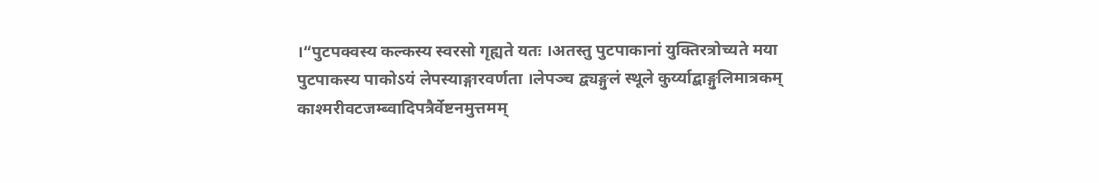।“पुटपक्वस्य कल्कस्य स्वरसो गृह्यते यतः ।अतस्तु पुटपाकानां युक्तिरत्रोच्यते मया
पुटपाकस्य पाकोऽयं लेपस्याङ्गारवर्णता ।लेपञ्च द्व्यङ्गुलं स्थूले कुर्य्याद्बाङ्गुलिमात्रकम्
काश्मरीवटजम्ब्वादिपत्रैर्वेष्टनमुत्तमम्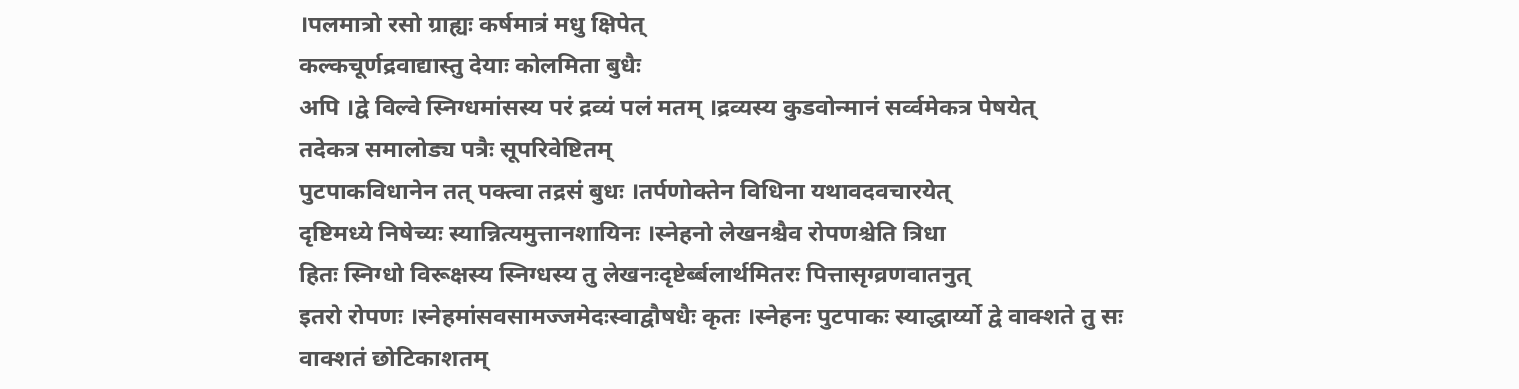।पलमात्रो रसो ग्राह्यः कर्षमात्रं मधु क्षिपेत्
कल्कचूर्णद्रवाद्यास्तु देयाः कोलमिता बुधैः
अपि ।द्वे विल्वे स्निग्धमांसस्य परं द्रव्यं पलं मतम् ।द्रव्यस्य कुडवोन्मानं सर्व्वमेकत्र पेषयेत्
तदेकत्र समालोड्य पत्रैः सूपरिवेष्टितम्
पुटपाकविधानेन तत् पक्त्वा तद्रसं बुधः ।तर्पणोक्तेन विधिना यथावदवचारयेत्
दृष्टिमध्ये निषेच्यः स्यान्नित्यमुत्तानशायिनः ।स्नेहनो लेखनश्चैव रोपणश्चेति त्रिधा
हितः स्निग्धो विरूक्षस्य स्निग्धस्य तु लेखनःदृष्टेर्ब्बलार्थमितरः पित्तासृग्व्रणवातनुत्
इतरो रोपणः ।स्नेहमांसवसामज्जमेदःस्वाद्वौषधैः कृतः ।स्नेहनः पुटपाकः स्याद्धार्य्यो द्वे वाक्शते तु सः
वाक्शतं छोटिकाशतम्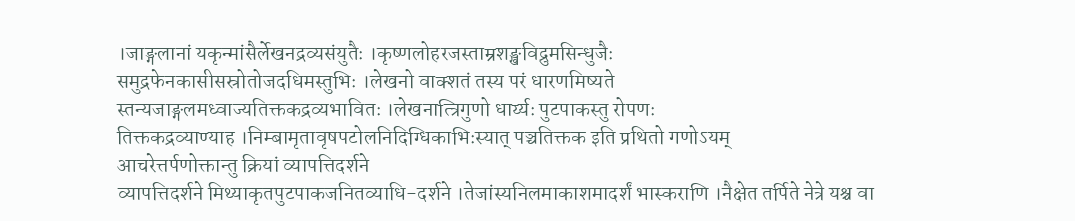।जाङ्गलानां यकृन्मांसैर्लेखनद्रव्यसंयुतैः ।कृष्णलोहरजस्ताम्रशङ्खविद्रुमसिन्धुजैः
समुद्रफेनकासीसस्रोतोजदधिमस्तुभिः ।लेखनो वाक्शतं तस्य परं धारणमिष्यते
स्तन्यजाङ्गलमध्वाज्यतिक्तकद्रव्यभावितः ।लेखनात्त्रिगुणो धार्य्यः पुटपाकस्तु रोपणः
तिक्तकद्रव्याण्याह ।निम्बामृतावृषपटोलनिदिग्धिकाभिःस्यात् पञ्चतिक्तक इति प्रथितो गणोऽयम्
आचरेत्तर्पणोक्तान्तु क्रियां व्यापत्तिदर्शने
व्यापत्तिदर्शने मिथ्याकृतपुटपाकजनितव्याधि-दर्शने ।तेजांस्यनिलमाकाशमादर्शं भास्कराणि ।नैक्षेत तर्पिते नेत्रे यश्च वा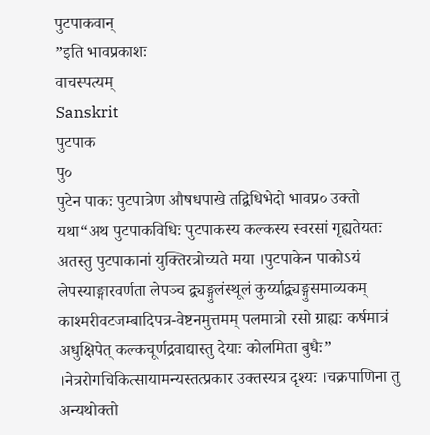पुटपाकवान्
”इति भावप्रकाशः
वाचस्पत्यम्
Sanskrit
पुटपाक
पु०
पुटेन पाकः पुटपात्रेण औषधपाखे तद्विधिभेदो भावप्र० उक्तो यथा“अथ पुटपाकविधिः पुटपाकस्य कल्कस्य स्वरसां गृह्यतेयतः अतस्तु पुटपाकानां युक्तिरत्रोच्यते मया ।पुटपाकेन पाकोऽयं लेपस्याङ्गारवर्णता लेपञ्च द्व्यङ्गुलंस्थूलं कुर्य्याद्व्यङ्गुसमाव्यकम् काश्मरीवटजम्बादिपत्र-वेष्टनमुत्तमम् पलमात्रो रसो ग्राह्यः कर्षमात्रं अधुक्षिपेत् कल्कचूर्णद्रवाद्यास्तु देयाः कोलमिता बुधैः” ।नेत्ररोगचिकित्सायामन्यस्तत्प्रकार उक्तस्यत्र दृश्यः ।चक्रपाणिना तु अन्यथोक्तो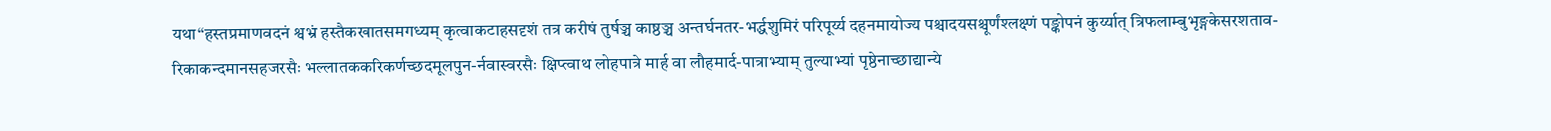यथा“हस्तप्रमाणवदनं श्वभ्रं हस्तैकखातसमगध्यम् कृत्वाकटाहसदृशं तत्र करीषं तुर्षञ्च काष्ठञ्च अन्तर्घनतर-भर्द्धशुमिरं परिपूर्य्य दहनमायोज्य पश्चादयसश्चूर्णंश्लक्ष्णं पङ्कोपनं कुर्य्यात् त्रिफलाम्बुभृङ्गकेसरशताव-रिकाकन्दमानसहजरसैः भल्लातककरिकर्णच्छदमूलपुन-र्नवास्वरसैः क्षिप्त्वाथ लोहपात्रे मार्ह वा लौहमार्द-पात्राभ्याम् तुल्याभ्यां पृष्ठेनाच्छाद्यान्ये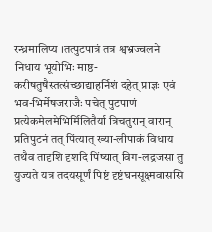रन्ध्रमालिप्य ।तत्पुटपात्रं तत्र श्वभ्रज्वलने निधाय भूयोभिः माष्ठ-करीषतुषैस्तत्संच्छाद्याहर्निशं दहेत् प्राज्ञः एवं भव-भिर्मेषजराजैः पचेत् पुटपाणं प्रत्येकमेलमेभिर्मिलितैर्या त्रिचतुरान् वारान् प्रतिपुटनं तत् पिंत्यात् ख्या-लीपाकं विधाय तथैव तादृशि दृशदि पिंष्यात् विग-लद्रजसा तु युज्यते यत्र तदयसूर्णं पिष्टं दृष्टंघनसूक्ष्मवाससि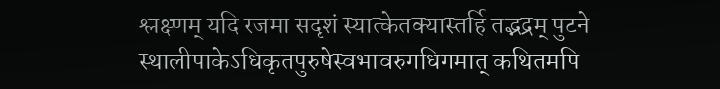श्लक्ष्णम् यदि रजमा सदृशं स्यात्केतक्यास्तर्हि तद्भद्रम् पुटने स्थालीपाकेऽधिकृतपुरुषेस्वभावरुगधिगमात् कथितमपि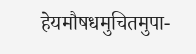हेयमौषधमुचितमुपा-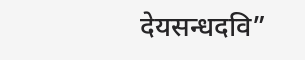देयसन्धदवि”